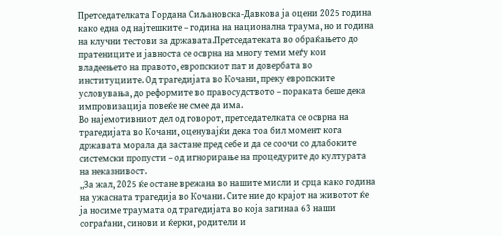Претседателката Гордана Сиљановска-Давкова ја оцени 2025 година како една од најтешките – година на национална траума, но и година на клучни тестови за државата.Претседатеката во обраќањето до пратениците и јавноста се осврна на многу теми меѓу кои владеењето на правото, европскиот пат и довербата во институциите. Од трагедијата во Кочани, преку европските условувања, до реформите во правосудството – пораката беше дека импровизација повеќе не смее да има.
Во најемотивниот дел од говорот, претседателката се осврна на трагедијата во Кочани, оценувајќи дека тоа бил момент кога државата морала да застане пред себе и да се соочи со длабоките системски пропусти – од игнорирање на процедурите до културата на неказнивост.
„За жал, 2025 ќе остане врежана во нашите мисли и срца како година на ужасната трагедија во Кочани. Сите ние до крајот на животот ќе ја носиме траумата од трагедијата во која загинаа 63 наши сограѓани, синови и ќерки, родители и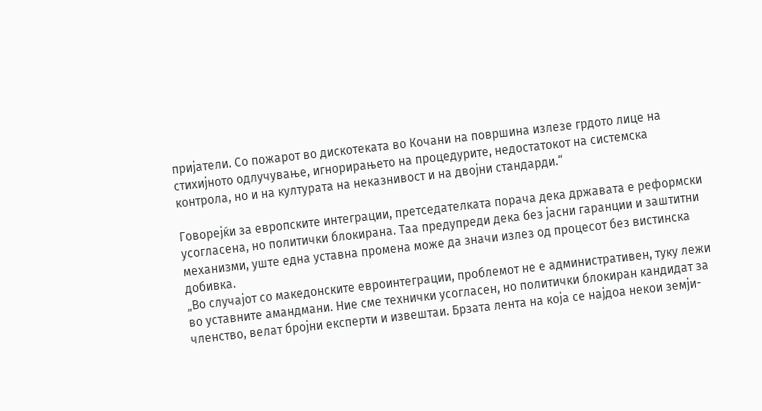пријатели. Со пожарот во дискотеката во Кочани на површина излезе грдото лице на стихијното одлучување, игнорирањето на процедурите, недостатокот на системска контрола, но и на културата на неказнивост и на двојни стандарди.“

Говорејќи за европските интеграции, претседателката порача дека државата е реформски усогласена, но политички блокирана. Таа предупреди дека без јасни гаранции и заштитни механизми, уште една уставна промена може да значи излез од процесот без вистинска добивка.
„Во случајот со македонските евроинтеграции, проблемот не е административен, туку лежи во уставните амандмани. Ние сме технички усогласен, но политички блокиран кандидат за членство, велат бројни експерти и извештаи. Брзата лента на која се најдоа некои земји-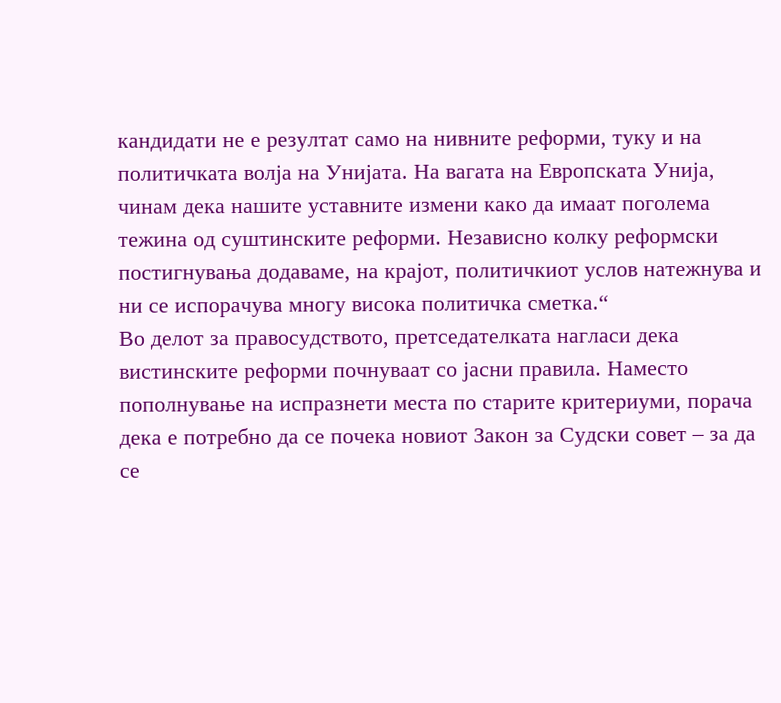кандидати не е резултат само на нивните реформи, туку и на политичката волја на Унијата. На вагата на Европската Унија, чинам дека нашите уставните измени како да имаат поголема тежина од суштинските реформи. Независно колку реформски постигнувања додаваме, на крајот, политичкиот услов натежнува и ни се испорачува многу висока политичка сметка.“
Во делот за правосудството, претседателката нагласи дека вистинските реформи почнуваат со јасни правила. Наместо пополнување на испразнети места по старите критериуми, порача дека е потребно да се почека новиот Закон за Судски совет – за да се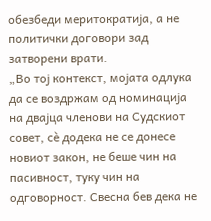обезбеди меритократија, а не политички договори зад затворени врати.
„Во тој контекст, мојата одлука да се воздржам од номинација на двајца членови на Судскиот совет, сè додека не се донесе новиот закон, не беше чин на пасивност, туку чин на одговорност. Свесна бев дека не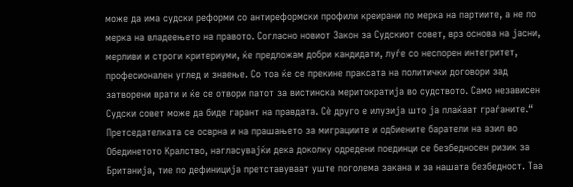може да има судски реформи со антиреформски профили креирани по мерка на партиите, а не по мерка на владеењето на правото. Согласно новиот Закон за Судскиот совет, врз основа на јасни, мерливи и строги критериуми, ќе предложам добри кандидати, луѓе со неспорен интегритет, професионален углед и знаење. Со тоа ќе се прекине праксата на политички договори зад затворени врати и ќе се отвори патот за вистинска меритократија во судството. Само независен Судски совет може да биде гарант на правдата. Сè друго е илузија што ја плаќаат граѓаните.“
Претседателката се осврна и на прашањето за миграциите и одбиените баратели на азил во Обединетото Кралство, нагласувајќи дека доколку одредени поединци се безбедносен ризик за Британија, тие по дефиниција претставуваат уште поголема закана и за нашата безбедност. Таа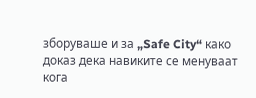зборуваше и за „Safe City“ како доказ дека навиките се менуваат кога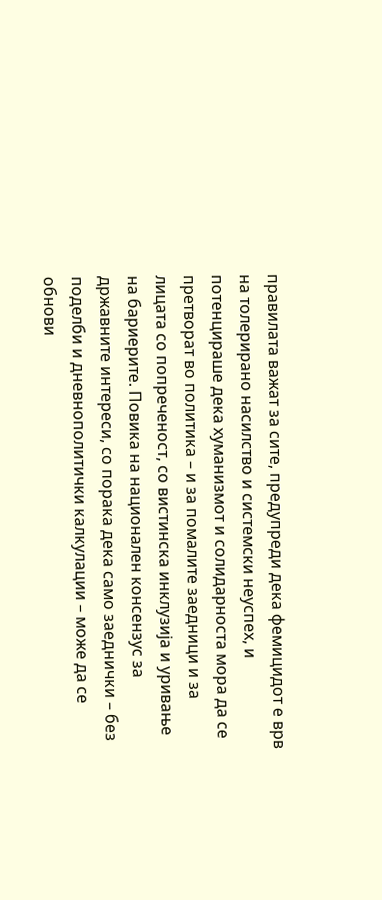правилата важат за сите, предупреди дека фемицидот е врв на толерирано насилство и системски неуспех, и потенцираше дека хуманизмот и солидарноста мора да се претворат во политика – и за помалите заедници и за лицата со попреченост, со вистинска инклузија и уривање на бариерите. Повика на национален консензус за државните интереси, со порака дека само заеднички – без поделби и дневнополитички калкулации – може да се обнови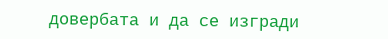довербата и да се изгради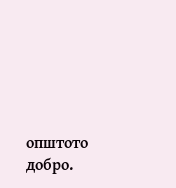општото добро.